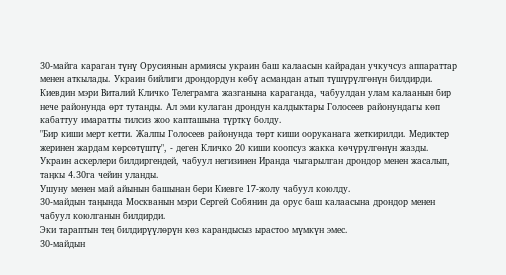30-майга караган түнү Орусиянын армиясы украин баш калаасын кайрадан учкучсуз аппараттар менен аткылады. Украин бийлиги дрондордун көбү асмандан атып түшүрүлгөнүн билдирди.
Киевдин мэри Виталий Кличко Телеграмга жазганына караганда, чабуулдан улам калаанын бир нече районунда өрт тутанды. Ал эми кулаган дрондун калдыктары Голосеев районундагы көп кабаттуу имаратты тилсиз жоо капташына түрткү болду.
"Бир киши мерт кетти. Жалпы Голосеев районунда төрт киши ооруканага жеткирилди. Медиктер жеринен жардам көрсөтүштү", - деген Кличко 20 киши коопсуз жакка көчүрүлгөнүн жазды.
Украин аскерлери билдиргендей, чабуул негизинен Иранда чыгарылган дрондор менен жасалып, таңкы 4.30га чейин уланды.
Ушуну менен май айынын башынан бери Киевге 17-жолу чабуул коюлду.
30-майдын таңында Москванын мэри Сергей Собянин да орус баш калаасына дрондор менен чабуул коюлганын билдирди.
Эки тараптын тең билдирүүлөрүн көз карандысыз ырастоо мүмкүн эмес.
30-майдын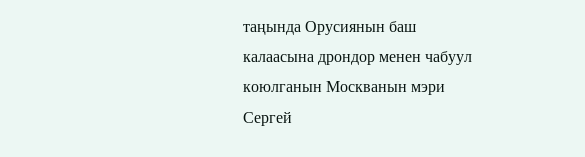таңында Орусиянын баш калаасына дрондор менен чабуул коюлганын Москванын мэри Сергей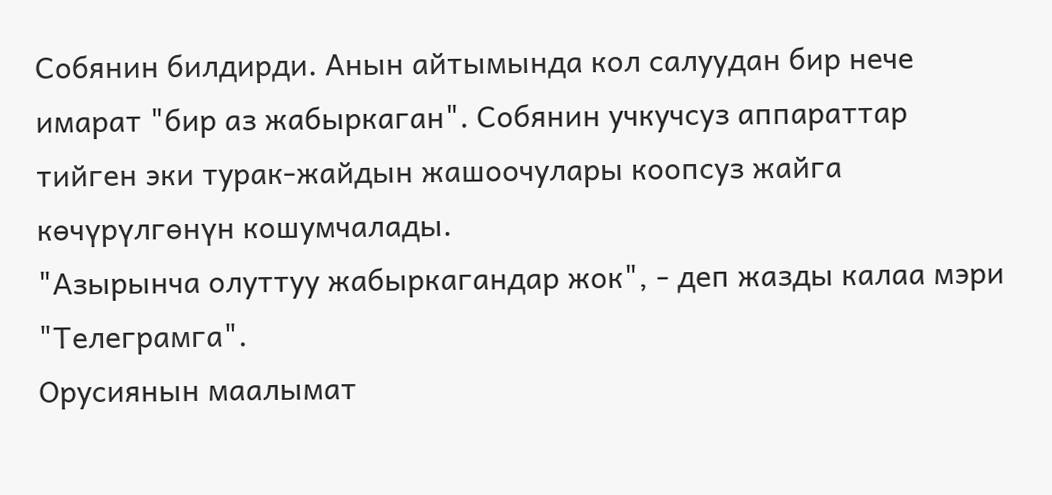Собянин билдирди. Анын айтымында кол салуудан бир нече имарат "бир аз жабыркаган". Собянин учкучсуз аппараттар тийген эки турак-жайдын жашоочулары коопсуз жайга көчүрүлгөнүн кошумчалады.
"Азырынча олуттуу жабыркагандар жок", - деп жазды калаа мэри "Телеграмга".
Орусиянын маалымат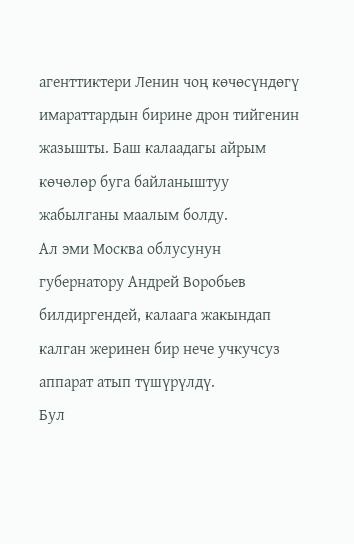агенттиктери Ленин чоң көчөсүндөгү имараттардын бирине дрон тийгенин жазышты. Баш калаадагы айрым көчөлөр буга байланыштуу жабылганы маалым болду.
Ал эми Москва облусунун губернатору Андрей Воробьев билдиргендей, калаага жакындап калган жеринен бир нече учкучсуз аппарат атып түшүрүлдү.
Бул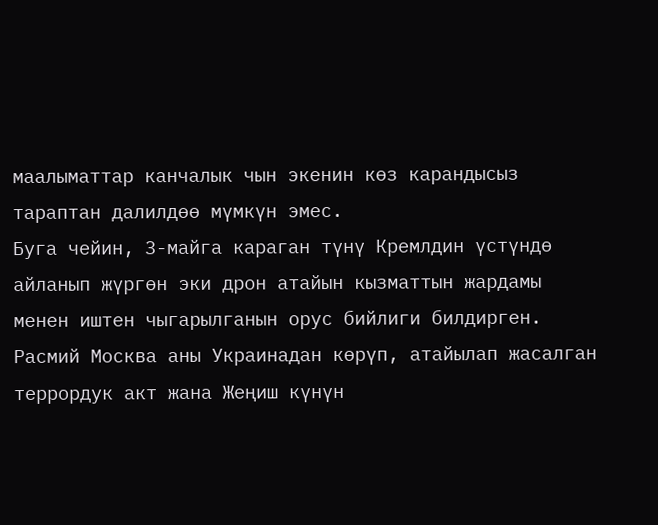маалыматтар канчалык чын экенин көз карандысыз тараптан далилдөө мүмкүн эмес.
Буга чейин, 3-майга караган түнү Кремлдин үстүндө айланып жүргөн эки дрон атайын кызматтын жардамы менен иштен чыгарылганын орус бийлиги билдирген. Расмий Москва аны Украинадан көрүп, атайылап жасалган террордук акт жана Жеңиш күнүн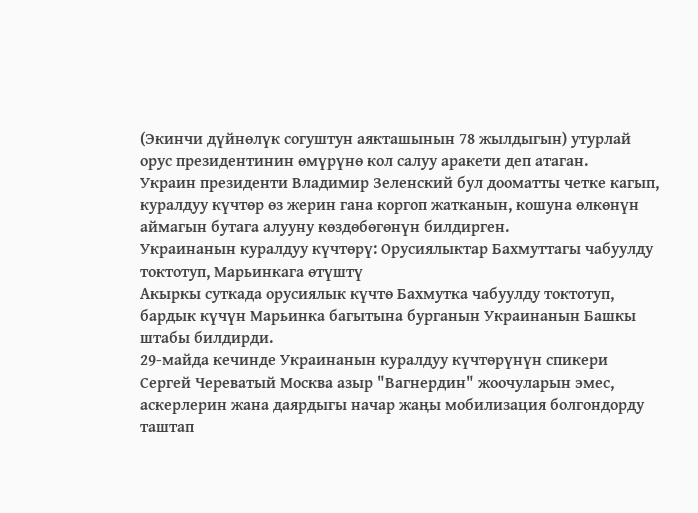(Экинчи дүйнөлүк согуштун аякташынын 78 жылдыгын) утурлай орус президентинин өмүрүнө кол салуу аракети деп атаган.
Украин президенти Владимир Зеленский бул дооматты четке кагып, куралдуу күчтөр өз жерин гана коргоп жатканын, кошуна өлкөнүн аймагын бутага алууну көздөбөгөнүн билдирген.
Украинанын куралдуу күчтөрү: Орусиялыктар Бахмуттагы чабуулду токтотуп, Марьинкага өтүштү
Акыркы суткада орусиялык күчтө Бахмутка чабуулду токтотуп, бардык күчүн Марьинка багытына бурганын Украинанын Башкы штабы билдирди.
29-майда кечинде Украинанын куралдуу күчтөрүнүн спикери Сергей Череватый Москва азыр "Вагнердин" жоочуларын эмес, аскерлерин жана даярдыгы начар жаңы мобилизация болгондорду таштап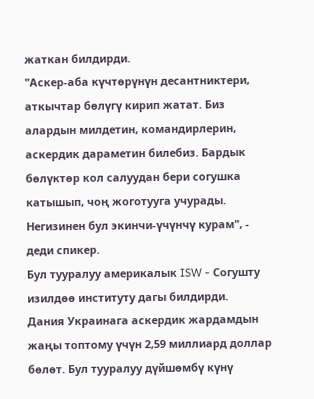жаткан билдирди.
"Аскер-аба күчтөрүнүн десантниктери, аткычтар бөлүгү кирип жатат. Биз алардын милдетин, командирлерин, аскердик дараметин билебиз. Бардык бөлүктөр кол салуудан бери согушка катышып, чоң жоготууга учурады. Негизинен бул экинчи-үчүнчү курам", - деди спикер.
Бул тууралуу америкалык ISW - Согушту изилдөө институту дагы билдирди.
Дания Украинага аскердик жардамдын жаңы топтому үчүн 2,59 миллиард доллар бөлөт. Бул тууралуу дүйшөмбү күнү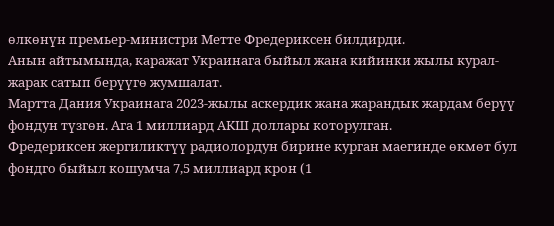өлкөнүн премьер-министри Метте Фредериксен билдирди.
Анын айтымында, каражат Украинага быйыл жана кийинки жылы курал-жарак сатып берүүгө жумшалат.
Мартта Дания Украинага 2023-жылы аскердик жана жарандык жардам берүү фондун түзгөн. Ага 1 миллиард АКШ доллары которулган.
Фредериксен жергиликтүү радиолордун бирине курган маегинде өкмөт бул фондго быйыл кошумча 7,5 миллиард крон (1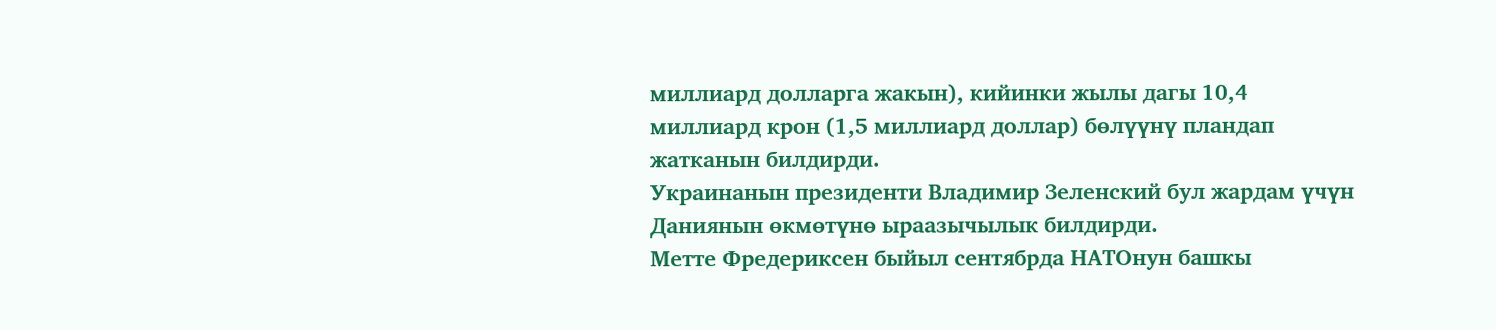миллиард долларга жакын), кийинки жылы дагы 10,4 миллиард крон (1,5 миллиард доллар) бөлүүнү пландап жатканын билдирди.
Украинанын президенти Владимир Зеленский бул жардам үчүн Даниянын өкмөтүнө ыраазычылык билдирди.
Метте Фредериксен быйыл сентябрда НАТОнун башкы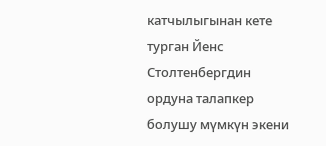катчылыгынан кете турган Йенс Столтенбергдин ордуна талапкер болушу мүмкүн экени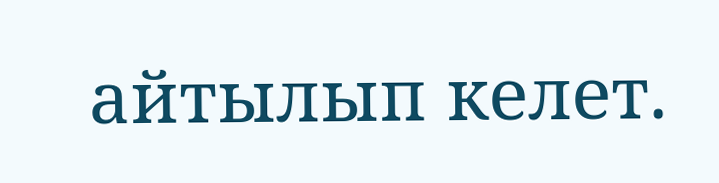айтылып келет.